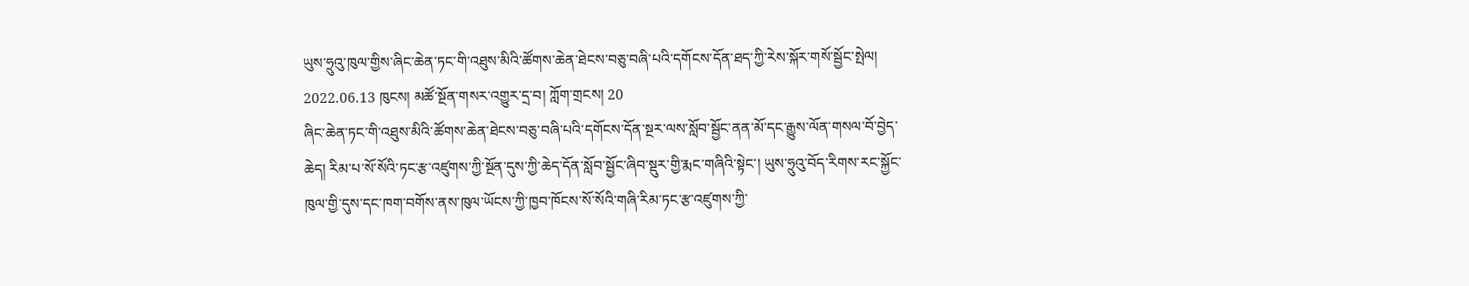ཡུས་ཧྲུའུ་ཁུལ་གྱིས་ཞིང་ཆེན་ཏང་གི་འཐུས་མིའི་ཚོགས་ཆེན་ཐེངས་བཅུ་བཞི་པའི་དགོངས་དོན་ཐད་ཀྱི་རེས་སྐོར་གསོ་སྦྱོང་སྤེལ།
2022.06.13 ཁུངས། མཚོ་སྔོན་གསར་འགྱུར་དྲ་བ། ཀློག་གྲངས། 20
ཞིང་ཆེན་ཏང་གི་འཐུས་མིའི་ཚོགས་ཆེན་ཐེངས་བཅུ་བཞི་པའི་དགོངས་དོན་སྔར་ལས་སློབ་སྦྱོང་ནན་མོ་དང་རྒྱུས་ལོན་གསལ་བོ་བྱེད་ཆེད། རིམ་པ་སོ་སོའི་ཏང་རྩ་འཛུགས་ཀྱི་སྔོན་དུས་ཀྱི་ཆེད་དོན་སློབ་སྦྱོང་ཞིབ་སྡུར་གྱི་རྨང་གཞིའི་སྟེང་། ཡུས་ཧྲུའུ་བོད་རིགས་རང་སྐྱོང་ཁུལ་གྱི་དུས་དང་ཁག་བགོས་ནས་ཁུལ་ཡོངས་ཀྱི་ཁྱབ་ཁོངས་སོ་སོའི་གཞི་རིམ་ཏང་རྩ་འཛུགས་ཀྱི་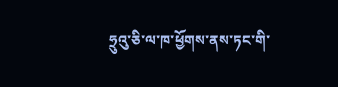ཧྲུའུ་ཅི་ལ་ཁ་ཕྱོགས་ནས་ཏང་གི་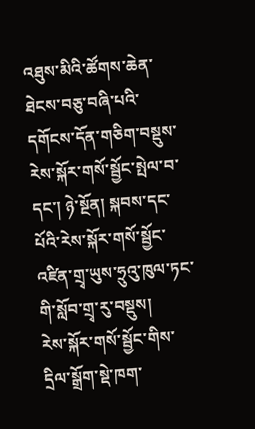འཐུས་མིའི་ཚོགས་ཆེན་ཐེངས་བཅུ་བཞི་པའི་དགོངས་དོན་གཅིག་བསྡུས་རེས་སྐོར་གསོ་སྦྱོང་སྤེལ་བ་དང་། ཉེ་སྔོན། སྐབས་དང་པོའི་རེས་སྐོར་གསོ་སྦྱོང་འཛིན་གྲྭ་ཡུས་ཧྲུའུ་ཁུལ་ཏང་གི་སློབ་གྲྭ་རུ་བསྡུས།
རེས་སྐོར་གསོ་སྦྱོང་གིས་དྲིལ་སྒྲོག་སྡེ་ཁག་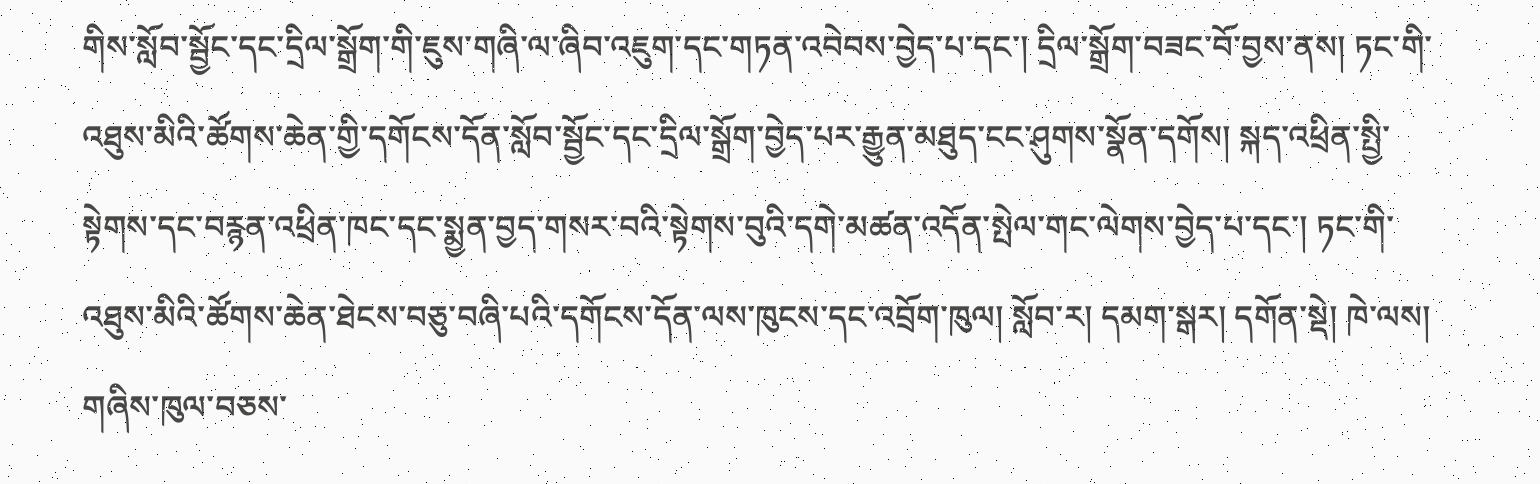གིས་སློབ་སྦྱོང་དང་དྲིལ་སྒྲོག་གི་ཇུས་གཞི་ལ་ཞིབ་འཇུག་དང་གཏན་འབེབས་བྱེད་པ་དང་། དྲིལ་སྒྲོག་བཟང་བོ་བྱས་ནས། ཏང་གི་འཐུས་མིའི་ཚོགས་ཆེན་གྱི་དགོངས་དོན་སློབ་སྦྱོང་དང་དྲིལ་སྒྲོག་བྱེད་པར་རྒྱུན་མཐུད་ངང་ཤུགས་སྣོན་དགོས། སྐད་འཕྲིན་སྤྱི་སྟེགས་དང་བརྙན་འཕྲིན་ཁང་དང་སྨྱན་བྱད་གསར་བའི་སྟེགས་བུའི་དགེ་མཚན་འདོན་སྤེལ་གང་ལེགས་བྱེད་པ་དང་། ཏང་གི་འཐུས་མིའི་ཚོགས་ཆེན་ཐེངས་བཅུ་བཞི་པའི་དགོངས་དོན་ལས་ཁུངས་དང་འབྲོག་ཁུལ། སློབ་ར། དམག་སྒར། དགོན་སྡེ། ཁེ་ལས། གཞིས་ཁུལ་བཅས་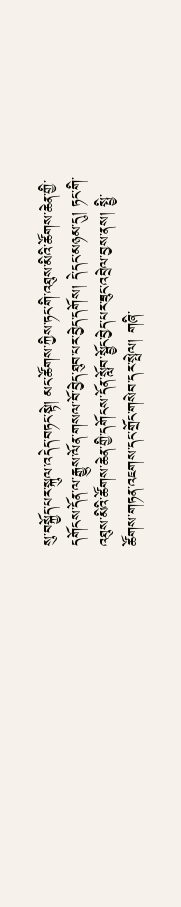སུ་བསྐྱོད་པར་སྐུལ་འདེད་བཏང་སྟེ། མང་ཚོགས་ཀྱིས་ཏང་གི་འཐུས་མིའི་ཚོགས་ཆེན་གྱི་དགོངས་དོན་ལ་རྒྱུས་ལོན་གསལ་བོ་བྱེད་ཐུབ་པར་བྱེད་དགོས། དེ་དང་མཉམ་དུ། ཏང་གི་འཐུས་མིའི་ཚོགས་ཆེན་གྱི་དགོངས་དོན་སློབ་སྦྱོང་བྱེད་པར་ཟུང་འབྲེལ་བྱས་ནས། སྤྱི་ཚོགས་གཏན་འཇགས་དང་གྲོང་གསེབ་དར་སྤེལ། གཞི་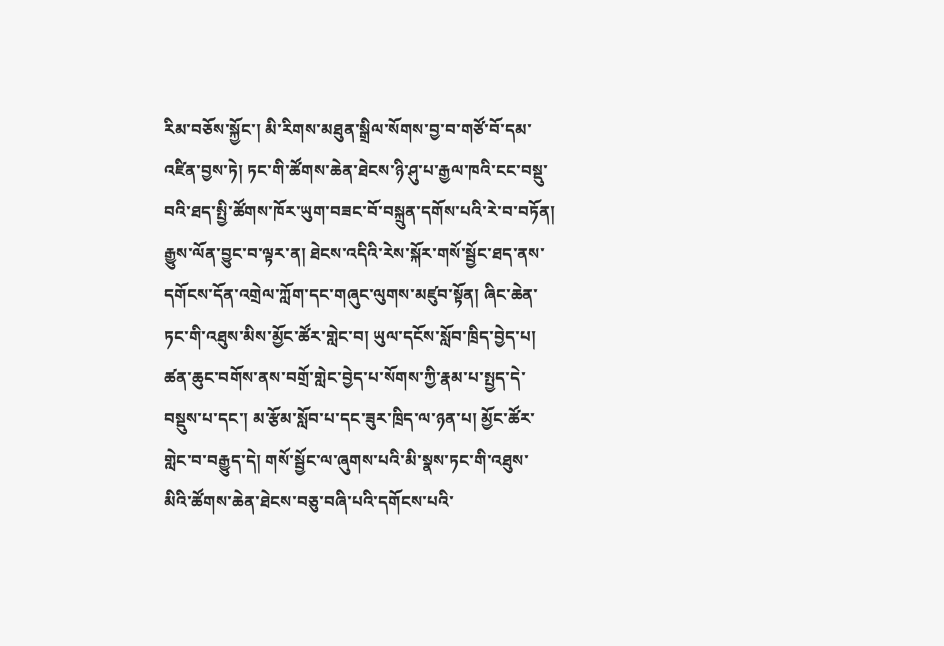རིམ་བཅོས་སྐྱོང་། མི་རིགས་མཐུན་སྒྲིལ་སོགས་བྱ་བ་གཙོ་བོ་དམ་འཛིན་བྱས་ཏེ། ཏང་གི་ཚོགས་ཆེན་ཐེངས་ཉི་ཤུ་པ་རྒྱལ་ཁའི་ངང་བསྡུ་བའི་ཐད་སྤྱི་ཚོགས་ཁོར་ཡུག་བཟང་བོ་བསྐྲུན་དགོས་པའི་རེ་བ་བཏོན།
རྒྱུས་ལོན་བྱུང་བ་ལྟར་ན། ཐེངས་འདིའི་རེས་སྐོར་གསོ་སྦྱོང་ཐད་ནས་དགོངས་དོན་འགྲེལ་ཀློག་དང་གཞུང་ལུགས་མཛུབ་སྟོན། ཞིང་ཆེན་ཏང་གི་འཐུས་མིས་མྱོང་ཚོར་གླེང་བ། ཡུལ་དངོས་སློབ་ཁྲིད་བྱེད་པ། ཚན་ཆུང་བགོས་ནས་བགྲོ་གླེང་བྱེད་པ་སོགས་ཀྱི་རྣམ་པ་སྤྱད་དེ་བསྡུས་པ་དང་། མ་རྩོམ་སློབ་པ་དང་ཟུར་ཁྲིད་ལ་ཉན་པ། མྱོང་ཚོར་གླེང་བ་བརྒྱུད་དེ། གསོ་སྦྱོང་ལ་ཞུགས་པའི་མི་སྣས་ཏང་གི་འཐུས་མིའི་ཚོགས་ཆེན་ཐེངས་བཅུ་བཞི་པའི་དགོངས་པའི་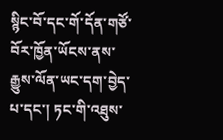སྙིང་བོ་དང་གོ་དོན་གཙོ་བོར་ཁྱོན་ཡོངས་ནས་རྒྱུས་ལོན་ཡང་དག་བྱེད་པ་དང་། ཏང་གི་འཐུས་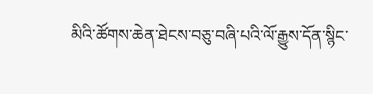མིའི་ཚོགས་ཆེན་ཐེངས་བཅུ་བཞི་པའི་ལོ་རྒྱུས་དོན་སྙིང་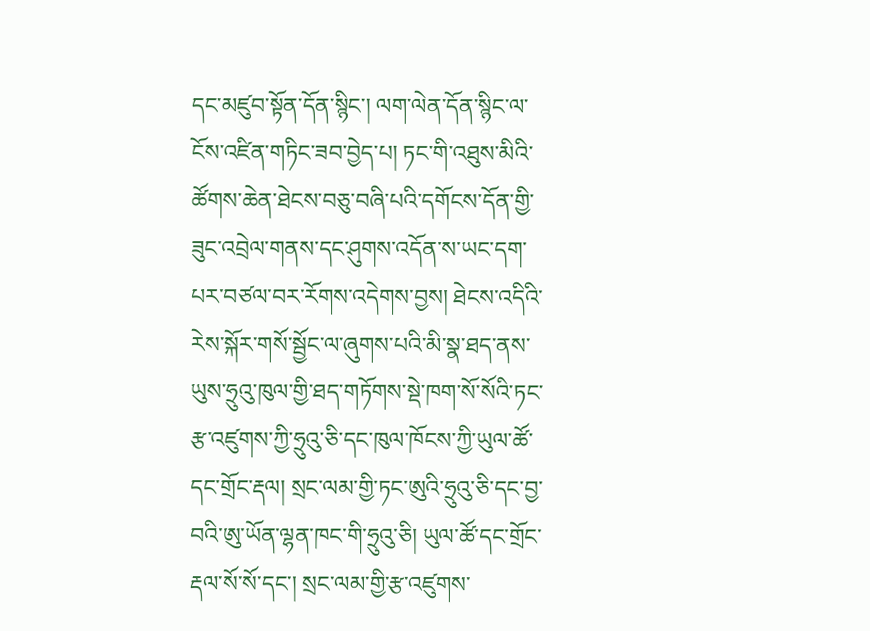དང་མཛུབ་སྟོན་དོན་སྙིང་། ལག་ལེན་དོན་སྙིང་ལ་ངོས་འཛིན་གཏིང་ཟབ་བྱེད་པ། ཏང་གི་འཐུས་མིའི་ཚོགས་ཆེན་ཐེངས་བཅུ་བཞི་པའི་དགོངས་དོན་གྱི་ཟུང་འབྲེལ་གནས་དང་ཤུགས་འདོན་ས་ཡང་དག་པར་བཙལ་བར་རོགས་འདེགས་བྱས། ཐེངས་འདིའི་རེས་སྐོར་གསོ་སྦྱོང་ལ་ཞུགས་པའི་མི་སྣ་ཐད་ནས་ཡུས་ཧྲུའུ་ཁུལ་གྱི་ཐད་གཏོགས་སྡེ་ཁག་སོ་སོའི་ཏང་རྩ་འཛུགས་ཀྱི་ཧྲུའུ་ཅི་དང་ཁུལ་ཁོངས་ཀྱི་ཡུལ་ཚོ་དང་གྲོང་རྡལ། སྲང་ལམ་གྱི་ཏང་ཨུའི་ཧྲུའུ་ཅི་དང་བྱ་བའི་ཨུ་ཡོན་ལྷན་ཁང་གི་ཧྲུའུ་ཅི། ཡུལ་ཚོ་དང་གྲོང་རྡལ་སོ་སོ་དང་། སྲང་ལམ་གྱི་རྩ་འཛུགས་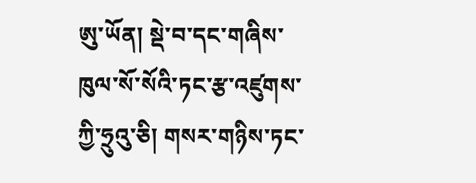ཨུ་ཡོན། སྡེ་བ་དང་གཞིས་ཁུལ་སོ་སོའི་ཏང་རྩ་འཛུགས་ཀྱི་ཧྲུའུ་ཅི། གསར་གཉིས་ཏང་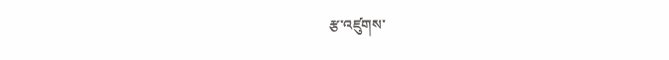རྩ་འཛུགས་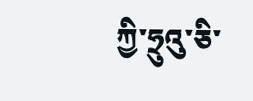ཀྱི་ཧྲུའུ་ཅི་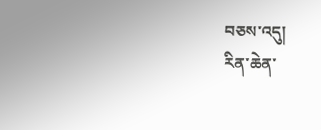བཅས་འདུ།
རིན་ཆེན་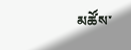མཚོས་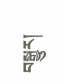བསྒྱུར།